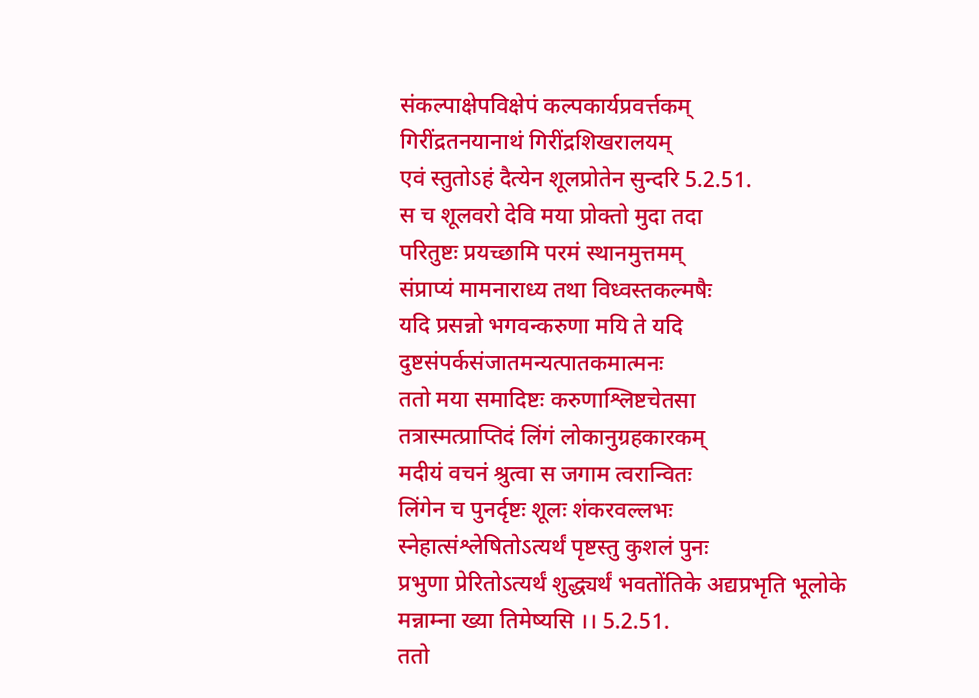संकल्पाक्षेपविक्षेपं कल्पकार्यप्रवर्त्तकम्
गिरींद्रतनयानाथं गिरींद्रशिखरालयम्
एवं स्तुतोऽहं दैत्येन शूलप्रोतेन सुन्दरि 5.2.51.
स च शूलवरो देवि मया प्रोक्तो मुदा तदा
परितुष्टः प्रयच्छामि परमं स्थानमुत्तमम्
संप्राप्यं मामनाराध्य तथा विध्वस्तकल्मषैः
यदि प्रसन्नो भगवन्करुणा मयि ते यदि दुष्टसंपर्कसंजातमन्यत्पातकमात्मनः
ततो मया समादिष्टः करुणाश्लिष्टचेतसा
तत्रास्मत्प्राप्तिदं लिंगं लोकानुग्रहकारकम्
मदीयं वचनं श्रुत्वा स जगाम त्वरान्वितः
लिंगेन च पुनर्दृष्टः शूलः शंकरवल्लभः
स्नेहात्संश्लेषितोऽत्यर्थं पृष्टस्तु कुशलं पुनः
प्रभुणा प्रेरितोऽत्यर्थं शुद्ध्यर्थं भवतोंतिके अद्यप्रभृति भूलोके मन्नाम्ना ख्या तिमेष्यसि ।। 5.2.51.
ततो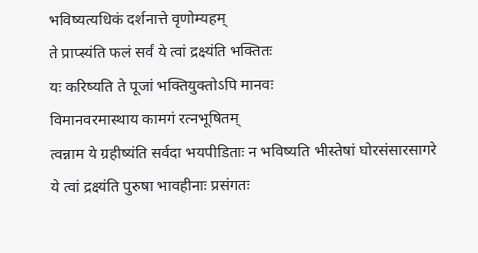भविष्यत्यधिकं दर्शनात्ते वृणोम्यहम्
ते प्राप्स्यंति फलं सर्वं ये त्वां द्रक्ष्यंति भक्तितः
यः करिष्यति ते पूजां भक्तियुक्तोऽपि मानवः
विमानवरमास्थाय कामगं रत्नभूषितम्
त्वन्नाम ये ग्रहीष्यंति सर्वदा भयपीडिताः न भविष्यति भीस्तेषां घोरसंसारसागरे
ये त्वां द्रक्ष्यंति पुरुषा भावहीनाः प्रसंगतः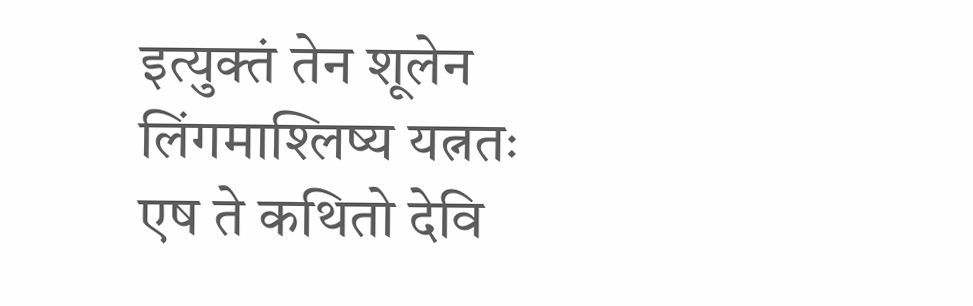इत्युक्तं तेन शूलेन लिंगमाश्लिष्य यत्नतः
एष ते कथितो देवि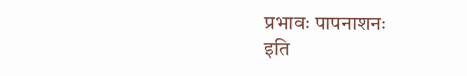प्रभावः पापनाशनः
इति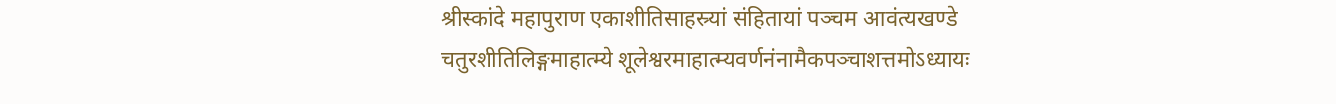श्रीस्कांदे महापुराण एकाशीतिसाहस्र्यां संहितायां पञ्चम आवंत्यखण्डे चतुरशीतिलिङ्गमाहात्म्ये शूलेश्वरमाहात्म्यवर्णनंनामैकपञ्चाशत्तमोऽध्यायः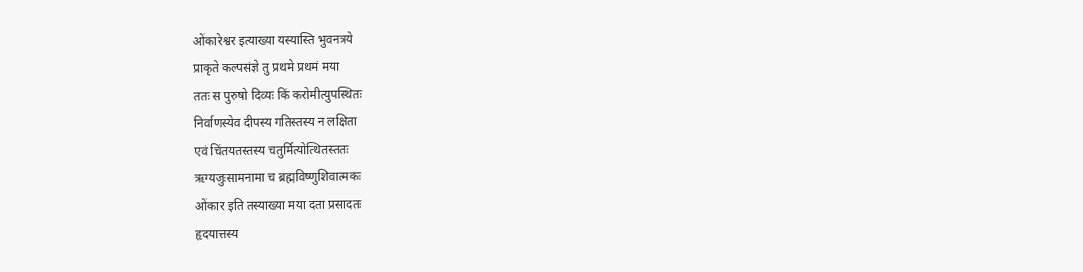ओंकारेश्वर इत्याख्या यस्यास्ति भुवनत्रये
प्राकृते कल्पसंज्ञे तु प्रथमे प्रथमं मया
ततः स पुरुषो दिव्यः किं करोमीत्युपस्थितः
निर्वाणस्येव दीपस्य गतिस्तस्य न लक्षिता
एवं चिंतयतस्तस्य चतुर्मित्योत्थितस्ततः
ऋग्यजुःसामनामा च ब्रह्मविष्णुशिवात्मकः
ओंकार इति तस्याख्या मया दता प्रसादतः
हृदयात्तस्य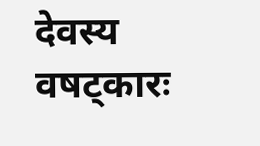देवस्य वषट्कारः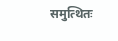समुत्थितः